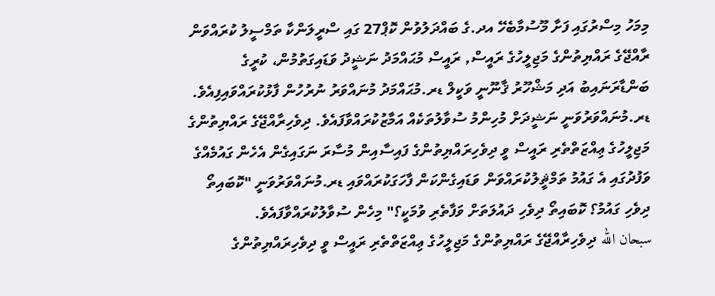މިމަހު މިސްރުގައި ފަށާ މޫސުމާބެހޭ އދ.ގެ ބައްދަލުވުން ކޮޕް27 ގައި ސްރީލަންކާ ތަމްސީލު ކުރައްވަން ރާއްޖޭގެ ރައްޔިތުންގެ މަޖިލީހުގެ ރައީސް, ރައީސް މުޙައްމަދު ނަޝީދު ވަޑައިގަތުމުން، ކުރީގެ ބަންޑާރަނައިބު އަދި މަޝްހޫރު ޤާނޫނީ ވަކީލް ޑރ.މުޙައްމަދު މުނައްވަރު ނުރުހުން ފާޅުކުރައްވައިފިއެވެ.
ޑރ.މުނައްވަރުވަނީ ނަޝީދަށް މުހިންމު ސުވާލުތަކެއް އަމާޒުކުރައްވާފައެވެ. ދިވެހިރާއްޖޭގެ ރައްޔިތުންގެ މަޖިލީހުގެ ޢިއްޒަތްތެރި ރައީސް ވީ ދިވެހިރައްޔިތުންގެ ފައިސާއިން މުސާރަ ނަގައިގެން އެހެން ގައުމެއްގެ ވަފުދުގައި އެ ގައުމު ތަމްޘީލުކުރައްވަން ވަޑައިގެންކަން ފާހަގަކުރައްވައި ޑރ.މުނައްވަރުވަނީ "ކޮބައިތޯ ދިވެހި ގައުމު؟ ކޮބައިތޯ ދިވެހި ދައުލަތަށް ވަފާތެރި ވުމަކީ؟" މިހެން ސުވާލުކުރައްވާފައެވެ.
سبحان الله ދިވެހިރާއްޖޭގެ ރައްޔިތުންގެ މަޖިލީހުގެ ޢިއްޒަތްތެރި ރައީސް ވީ ދިވެހިރައްޔިތުންގެ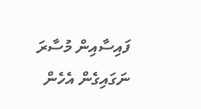ފައިސާއިން މުސާރަ ނަގައިގެން އެހެން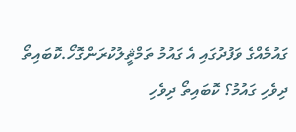ގައުމެއްގެ ވަފުދުގައި އެ ގައުމު ތަމްޘީލުކުރަންގޮހޯ.ކޮބައިތޯ ދިވެހި ގައުމު؟ ކޮބައިތޯ ދިވެހި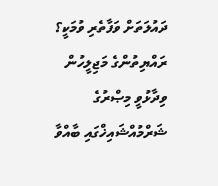ދައުލަތަށް ވަފާތެރި ވުމަކީ؟
ރައްޔިތުންގެ މަޖިލީހުން ވިދާޅުވީ މިޞްރުގެ ޝަރްމުއްޝައިޚްގައި ބާއްވާ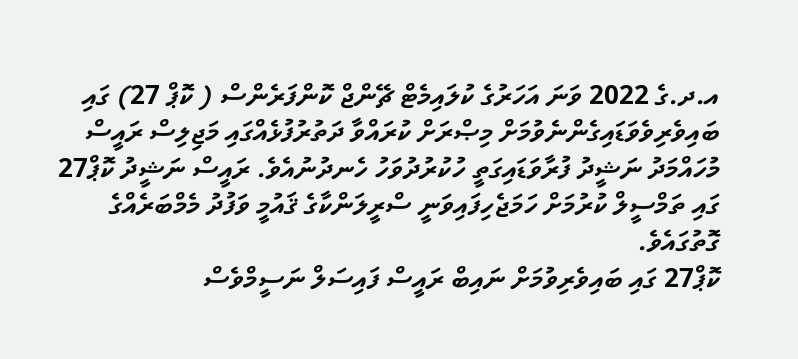އ.ދ.ގެ 2022 ވަނަ އަހަރުގެ ކުލައިމެޓް ޗޭންޖް ކޮންފަރެންސް ( ކޮޕް 27) ގައި ބައިވެރިވެވަޑައިގެންނެވުމަށް މިޞްރަށް ކުރައްވާ ދަތުރުފުޅެއްގައި މަޖިލިސް ރައީސް މުހައްމަދު ނަޝީދު ފުރާވަޑައިގަތީ ހުކުރުދުވަހު ހެނދުނުއެވެ. ރައީސް ނަޝީދު ކޮޕް27 ގައި ތަމްސީލް ކުރުމަށް ހަމަޖެހިފައިވަނީ ސްރީލަންކާގެ ޤައުމީ ވަފުދު މެމްބަރެއްގެ ގޮތުގައެވެ.
ކޮޕް27 ގައި ބައިވެރިވުމަށް ނައިބް ރައީސް ފައިސަލް ނަސީމްވެސް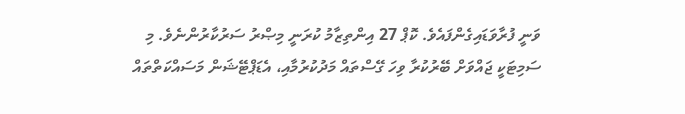ވަނީ ފުރާވަޑައިގެންފައެވެ. ކޮޕް 27 އިންތިޒާމު ކުރަނީ މިޞްރު ސަރުކާރުންނެވެ. މި ސަމިޓަކީ ޖައްވަށް ބޭރުކުރާ ވިހަ ގޭސްތައް މަދުކުރުމާއި، އެޑަޕްޓޭޝަން މަސައްކަތްތައް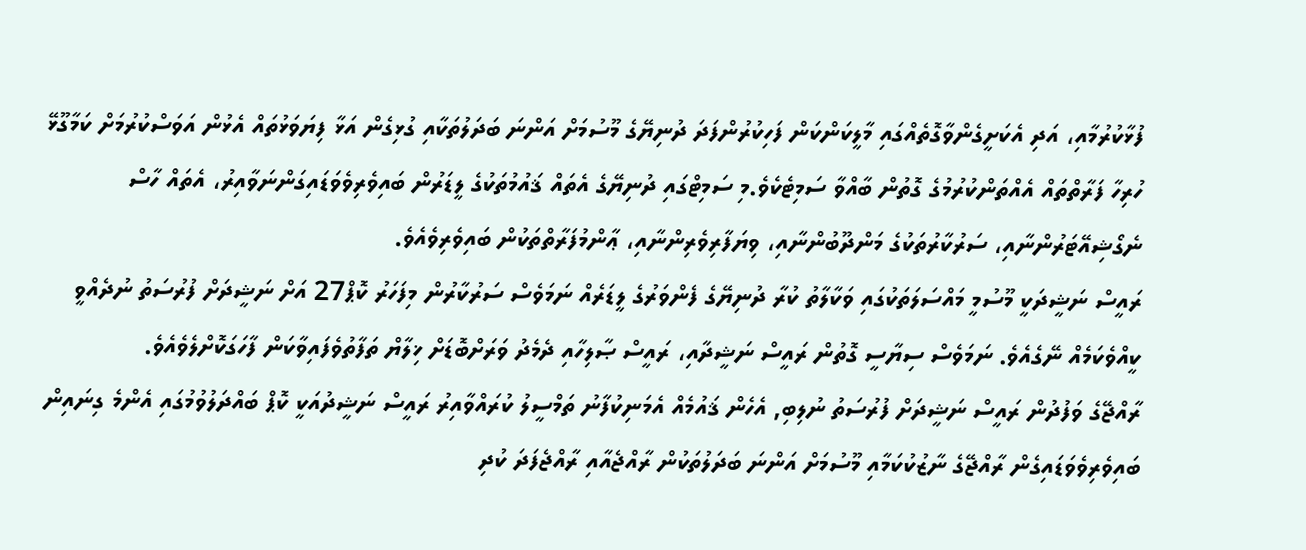ފުޅާކުރުމާއި، އަދި އެކަށީގެންވާގޮތެއްގައި މާލީކަންކަން ފަހިކުރުންފަދަ ދުނިޔޭގެ މޫސުމަށް އަންނަ ބަދަލުތަކާއި ގުޅިގެން އަޅާ ފިޔަވަޅުތައް އެޅުން އަވަސްކުރުމަށް ކަމާގޫޅޭ ހުރިހާ ފަރާތްތައް އެއްތަންކުރުމުގެ ގޮތުން ބާއްވާ ސަމިޓެކެވެ.މި ސަމިޓްގައި ދުނިޔޭގެ އެތައް ޤައުމުތަކުގެ ލީޑަރުން ބައިވެރިވެވަޑައިގަންނަވާއިރު، އެތައް ހާސް ނެގޯޝިއޭޓަރުންނާއި، ސަރުކާރުތަކުގެ މަންދޫބުންނާއި، ވިޔަފާރިވެރިންނާއި، ޢާންމުފަރާތްތަކުން ބައިވެރިވެއެވެ.
ރައީސް ނަޝީދަކީ މޫސުމީ މައްސަލަތަކުގައި ވަކާލާތު ކުރާ ދުނިޔޭގެ ފެންވަރުގެ ލީޑަރެއް ނަމަވެސް ސަރުކާރުން މިފަހަރު ކޮޕް27 އަށް ނަޝީދަށް ފުރުސަތު ނުދެއްވީ ކީއްވެކަމެއް ނޭގެއެވެ. ނަމަވެސް ސިޔާސީ ގޮތުން ރައީސް ނަޝީދާއި، ރައީސް ޞާލިހާއި ދެމެދު ވަރަށްބޮޑަށް ޚިލާޔް ތަފާތުވެފައިވާކަން ފާހަގަކޮށްލެވެއެވެ.
ރާއްޖޭގެ ވަފުދުން ރައީސް ނަޝީދަށް ފުރުސަތު ނުލިބި, އެހެން ޤައުމެއް އެމަނިކުފާނު ތަމްސީލު ކުރައްވާއިރު ރައީސް ނަޝީދުއަކީ ކޮޕް ބައްދަލުވުމުގައި އެންމެ ގިނައިން ބައިވެރިވެވަޑައިގެން ރާއްޖޭގެ ނާޒުކުކަމާއި މޫސުމަށް އަންނަ ބަދަލުތަކުން ރާއްޖެއާއި ރާއްޖެފަދަ ކުދި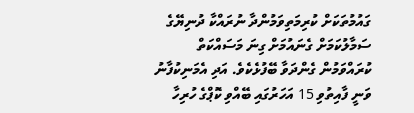ގައުމުތަކަށް ކުރިމަތިވަމުންދާ ނުރައްކާ ދުނިޔޭގެ ސަމާލުކަމަށް ގެނައުމަށް ގިނަ މަސައްކަތް ކުރައްވަމުން ގެންދަވާ ބޭފުޅެކެވެ. އަދި އެމަނިކުފާނު ވަނީ ފާއިތުވި 15 އަހަރުގައި ބޭއްވި ކޮޕްގެ ހުރިހާ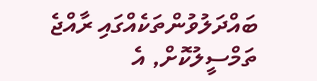ބައްދަލުވުންތަކެއްގައި ރާއްޖެ ތަމްސީލުކޮށް, އެ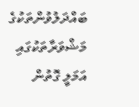ބައްދަލުވުންތަކުގެ މަޝްވަރާތަކުގައި އަމަލީ ގޮތުން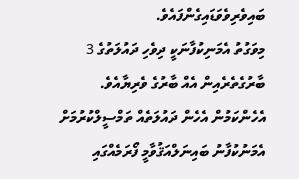ބައިވެރިވެވަޑައިގެންފައެވެ.
މިވަގުތު އެމަނިކުފާނަކީ ދިވެހި ދައުލަތުގެ 3 ބާރުގެތެރެއިން އެއް ބާރުގެ ވެރިޔާއެވެ. އެހެންކަމުން އެހެން ދައުލަތެއް ތަމްސީލްކުރުމަށް އެމަނުކުފާނު ބައިނަލްއަޤުވާމީ ފޯރަމެއްގައި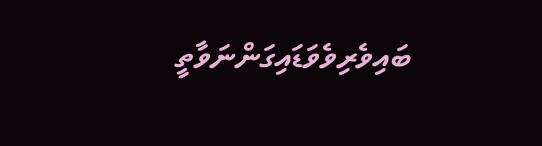ބައިވެރިވެވަޑައިގަންނަވާތީ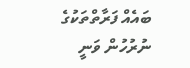ބައެއް ފަރާތްތަކުގެ ނުރުހުން ވަނީ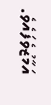އަމާޒުވެފައެވެ.